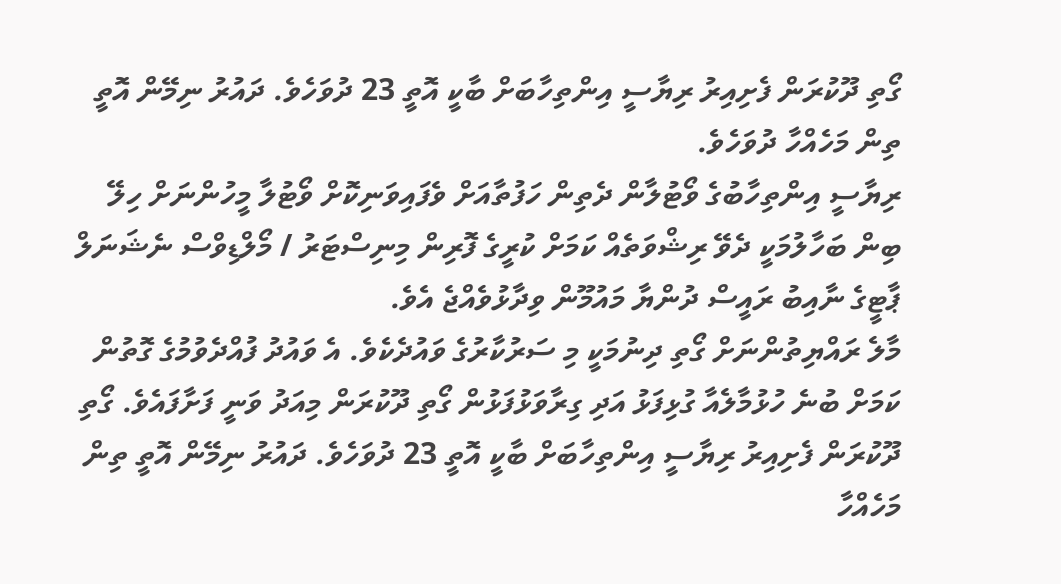ގޯތި ދޫކުރަން ފެށިއިރު ރިޔާސީ އިންތިހާބަށް ބާކީ އޮތީ 23 ދުވަހެވެ. ދައުރު ނިމޭން އޮތީ ތިން މަހެއްހާ ދުވަހެވެ.
ރިޔާސީ އިންތިހާބުގެ ވޯޓުލާން ދެތިން ހަފުތާއަށް ވެފައިވަނިކޮށް ވޯޓުލާ މީހުންނަށް ހިލޭ ބިން ބަހާލުމަކީ ދެވޭ ރިޝްވަތެއް ކަމަށް ކުރީގެ ފޮރިން މިނިސްޓަރު / މޯލްޑިވްސް ނެޝަނަލް ޕާޓީގެ ނާއިބު ރައީސް ދުންޔާ މައުމޫން ވިދާޅުވެއްޖެ އެވެ.
މާލެ ރައްޔިތުންނަށް ގޯތި ދިނުމަކީ މި ސަރުކާރުގެ ވައުދެކެވެ. އެ ވައުދު ފުއްދެވުމުގެ ގޮތުން ކަމަށް ބުނެ ހުޅުމާލެއާ ގުޅިފަޅު އަދި ގިރާވަޅުފަޅުން ގޯތި ދޫކުރަން މިއަދު ވަނީ ފަށާފައެވެ. ގޯތި ދޫކުރަން ފެށިއިރު ރިޔާސީ އިންތިހާބަށް ބާކީ އޮތީ 23 ދުވަހެވެ. ދައުރު ނިމޭން އޮތީ ތިން މަހެއްހާ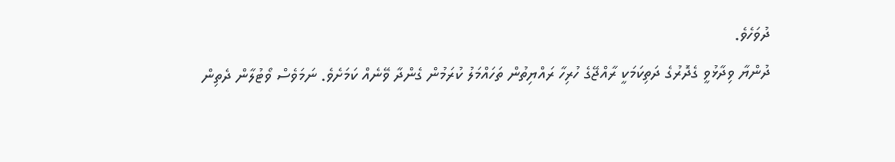ދުވަހެވެ.
ދުންޔާ ވިދާޅުވީ ގެދޮރުގެ ދަތިކަމަކީ ރާއްޖޭގެ ހުރިހާ ރައްޔިތުން ތަހައްމަލު ކުރަމުން ގެންދާ ވޭނެއް ކަމަށެވެ. ނަމަވެސް ވޯޓުލާން ދެތިން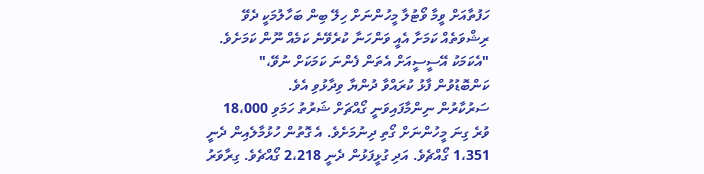ހަފުތާއަށް ވީމާ ވޯޓުލާ މީހުންނަށް ހިލޭ ބިން ބަހާލުމަކީ ދެވޭ ރިޝްވަތެއް ކަމަށާ އެއީ ވަންހަނާ ކުރެވޭނެ ކަމެއް ނޫން ކަމަށެވެ.
"އެކަމަކު އޭސީސީއަށް އެތަން ފެންނަ ކަމަކަށް ނުވޭ،" ކަންބޮޑުވުން ފާޅު ކުރައްވާ ދުންޔާ ވިދާޅުވި އެވެ.
ސަރުކާރުން ނިންމާފައިވަނީ ގޯއްޗަށް ޝަރުތު ހަމަވި 18،000 ވުރެ ގިނަ މީހުންނަށް ގޯތި ދިނުމަށެވެ. އެ ގޮތުން ހުޅުމާލެއިން ދެނީ 1،351 ގޯއްޗެވެ. އަދި ގުޅީފަޅުން ދެނީ 2،218 ގޯއްޗެވެ. ގިރާވަރު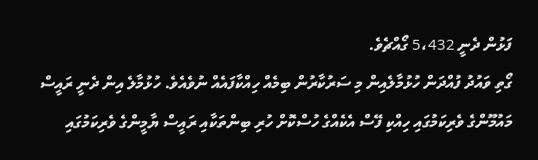ފަޅުން ދެނީ 5،432 ގޯއްޗެވެ.
ގޯތި ވައުދު ފުއްދަން ހުޅުމާލެއިން މި ސަރުކާރުން ބިމެއް ހިއްކާފައެއް ނުވެއެވެ. ހުޅުމާލެ އިން ދެނީ ރައީސް މައުމޫންގެ ވެރިކަމުގައި ހިއްކި ފޭސް އެކެއްގެ ހުސްކޮށް ހުރި ބިންތަކާއި ރައީސް ޔާމީންގެ ވެރިކަމުގައި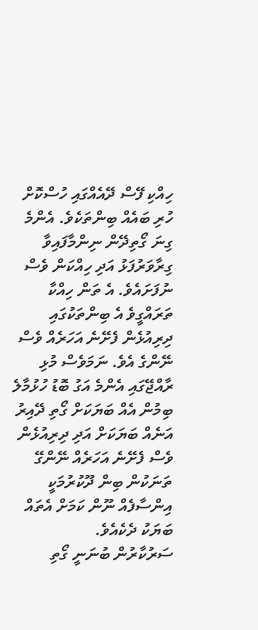ހިއްކި ފޭސް ދޭއެއްގައި ހުސްކޮށް ހުރި ބައެއް ބިންތަކެވެ. އެންމެ ގިނަ ގޯތިދޭން ނިންމާފައިވާ ގިރާވަރުފަޅު އަދި ހިއްކަން ވެސް ނުފަށައެވެ. އެ ތަން ހިއްކާ ތަރައްގީވެ އެ ބިންތަކުގައި ދިރިއުޅެން ފެށޭނެ އަހަރެއް ވެސް ނޭންގެ އެވެ. ނަމަވެސް މުޅި ރާއްޖޭގައި އެންމެ އަގު ބޮޑު ހުޅުމާލެ ބިމުން އެއް ބަޔަކަށް ގޯތި ދޭއިރު އަނެއް ބަޔަކަށް އަދި ދިރިއުޅެން ވެސް ފެށޭނެ އަހަރެއް ނޭންގޭ ތަނަކުން ބިން ދޫކުރުމަކީ އިންސާފެއް ނޫން ކަމަށް އެތައް ބަޔަކު ދެކެއެވެ.
ސަރުކާރުން ބުނަނީ ގޯތި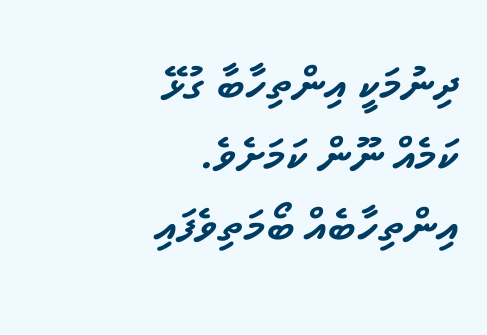ދިނުމަކީ އިންތިހާބާ ގުޅޭ ކަމެއް ނޫން ކަމަށެވެ. އިންތިހާބެއް ބޯމަތިވެފައި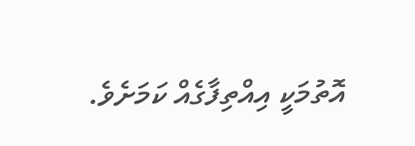އޮތުމަކީ އިއްތިފާގެއް ކަމަށެވެ.